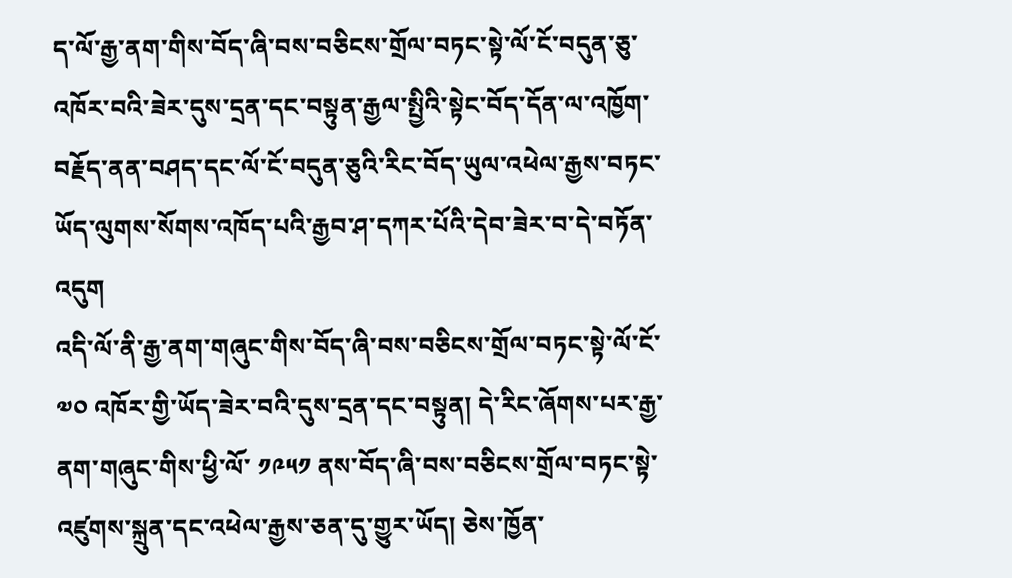ད་ལོ་རྒྱ་ནག་གིས་བོད་ཞི་བས་བཅིངས་གྲོལ་བཏང་སྟེ་ལོ་ངོ་བདུན་ཅུ་འཁོར་བའི་ཟེར་དུས་དྲན་དང་བསྟུན་རྒྱལ་སྤྱིའི་སྟེང་བོད་དོན་ལ་འཁྱོག་བརྗོད་ནན་བཤད་དང་ལོ་ངོ་བདུན་ཅུའི་རིང་བོད་ཡུལ་འཕེལ་རྒྱས་བཏང་ཡོད་ལུགས་སོགས་འཁོད་པའི་རྒྱབ་ཤ་དཀར་པོའི་དེབ་ཟེར་བ་དེ་བཏོན་འདུག
འདི་ལོ་ནི་རྒྱ་ནག་གཞུང་གིས་བོད་ཞི་བས་བཅིངས་གྲོལ་བཏང་སྟེ་ལོ་ངོ་ ༧༠ འཁོར་གྱི་ཡོད་ཟེར་བའི་དུས་དྲན་དང་བསྟུན། དེ་རིང་ཞོགས་པར་རྒྱ་ནག་གཞུང་གིས་ཕྱི་ལོ་ ༡༩༥༡ ནས་བོད་ཞི་བས་བཅིངས་གྲོལ་བཏང་སྟེ་འཛུགས་སྐྲུན་དང་འཕེལ་རྒྱས་ཅན་དུ་གྱུར་ཡོད། ཅེས་ཁྱོན་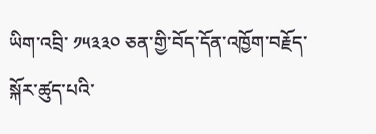ཡིག་འབྲི་ ༡༥༣༣༠ ཅན་གྱི་བོད་དོན་འཁྱོག་བརྗོད་སྐོར་ཚུད་པའི་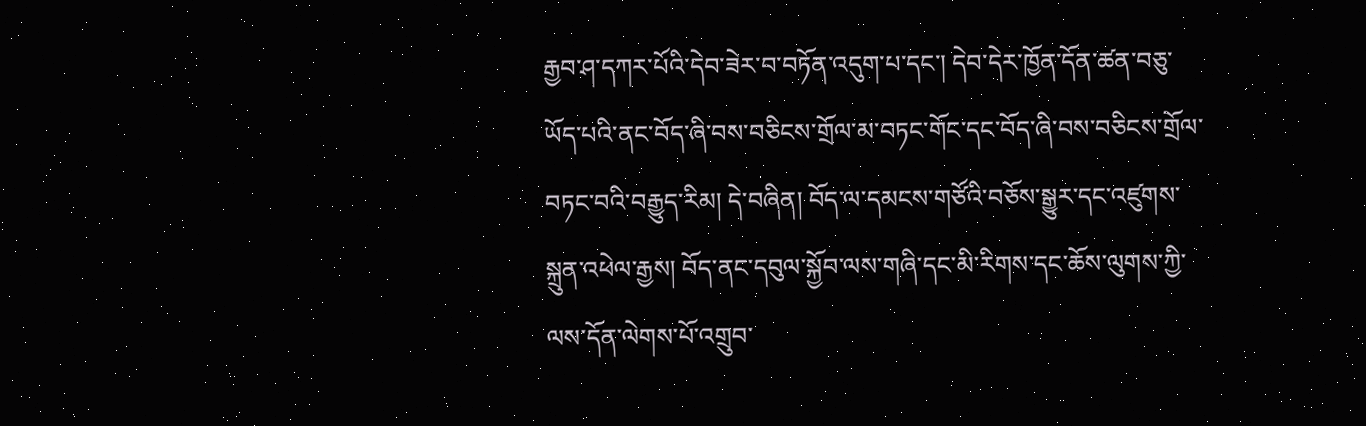རྒྱབ་ཤ་དཀར་པོའི་དེབ་ཟེར་བ་བཏོན་འདུག་པ་དང་། དེབ་དེར་ཁྱོན་དོན་ཚན་བཅུ་ཡོད་པའི་ནང་བོད་ཞི་བས་བཅིངས་གྲོལ་མ་བཏང་གོང་དང་བོད་ཞི་བས་བཅིངས་གྲོལ་བཏང་བའི་བརྒྱུད་རིམ། དེ་བཞིན། བོད་ལ་དམངས་གཙོའི་བཅོས་སྒྱུར་དང་འཛུགས་སྐྲུན་འཕེལ་རྒྱས། བོད་ནང་དབུལ་སྐྱོབ་ལས་གཞི་དང་མི་རིགས་དང་ཆོས་ལུགས་ཀྱི་ལས་དོན་ལེགས་པོ་འགྲུབ་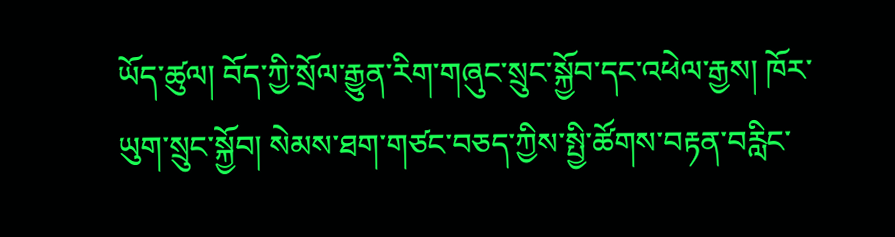ཡོད་ཚུལ། བོད་ཀྱི་སྲོལ་རྒྱུན་རིག་གཞུང་སྲུང་སྐྱོབ་དང་འཕེལ་རྒྱས། ཁོར་ཡུག་སྲུང་སྐྱོབ། སེམས་ཐག་གཙང་བཅད་ཀྱིས་སྤྱི་ཚོགས་བརྟན་བརླིང་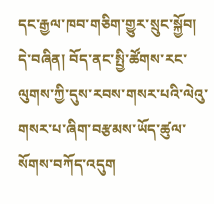དང་རྒྱལ་ཁབ་གཅིག་གྱུར་སྲུང་སྐྱོབ། དེ་བཞིན། བོད་ནང་སྤྱི་ཚོགས་རང་ལུགས་ཀྱི་དུས་རབས་གསར་པའི་ལེའུ་གསར་པ་ཞིག་བརྩམས་ཡོད་ཚུལ་སོགས་བཀོད་འདུག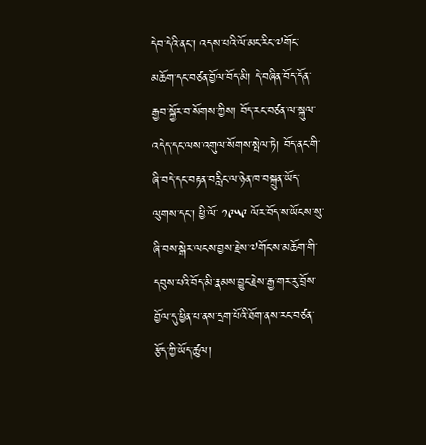དེབ་དེའི་ནང་། འདས་པའི་ལོ་མང་རིང་༧གོང་མཆོག་དང་བཙན་བྱོལ་བོད་མི། དེ་བཞིན་བོད་དོན་རྒྱབ་སྐྱོར་བ་སོགས་ཀྱིས། བོད་རང་བཙན་ལ་སྐུལ་འདེད་དང་ལས་འགུལ་སོགས་སྤེལ་ཏེ། བོད་ནང་གི་ཞི་བདེ་དང་བརྟན་བརླིང་ལ་ཉེན་ཁ་བསྐྲུན་ཡོད་ལུགས་དང་། ཕྱི་ལོ་ ༡༩༥༩ ལོར་བོད་ས་ཡོངས་སུ་ཞི་བས་སྒེར་ལངས་བྱས་རྗེས་༧གོང་ས་མཆོག་གི་དབུས་པའི་བོད་མི་རྣམས་བྱུང་རྗེས་རྒྱ་གར་རུ་བྲོས་བྱོལ་དུ་ཕྱིན་པ་ནས་དྲག་པོའི་ཐོག་ནས་རང་བཙན་རྩོད་ཀྱི་ཡོད་ཚུལ།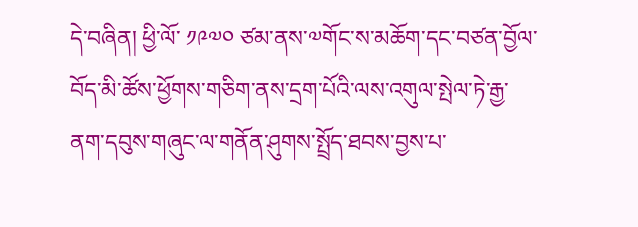དེ་བཞིན། ཕྱི་ལོ་ ༡༩༧༠ ཙམ་ནས་༧གོང་ས་མཆོག་དང་བཙན་བྱོལ་བོད་མི་ཚོས་ཕྱོགས་གཅིག་ནས་དྲག་པོའི་ལས་འགུལ་སྤེལ་ཏེ་རྒྱ་ནག་དབུས་གཞུང་ལ་གནོན་ཤུགས་སྤྲོད་ཐབས་བྱས་པ་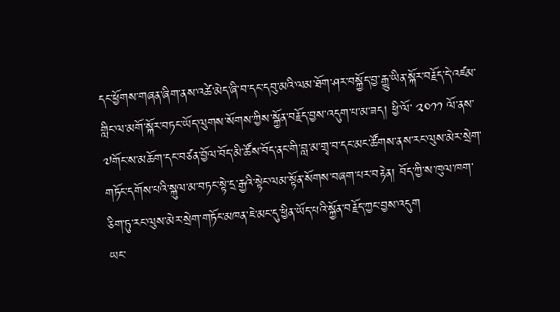དང་ཕྱོགས་གཞན་ཞིག་ནས་འཚེ་མེད་ཞི་བ་དང་དབུ་མའི་ལམ་ཐོག་ཤར་བསྐྱོད་བྱ་རྒྱུ་ཡིན་སྐོར་བརྗོད་དེ་འཛམ་གླིང་ལ་མགོ་སྐོར་བཏང་ཡོད་ལུགས་སོགས་ཀྱིས་སྐྱོན་བརྗོད་བྱས་འདུག་པ་མ་ཟད། ཕྱི་ལོ་ ༢༠༡༡ ལོ་ནས་༧གོང་ས་མཆོག་དང་བཙན་བྱོལ་བོད་མི་ཚོས་བོད་ནང་གི་བླ་མ་གྲྭ་བ་དང་མང་ཚོགས་ནས་རང་ལུས་མེར་སྲེག་གཏོང་དགོས་པའི་སྐུལ་མ་བཏང་སྟེ་དྲ་རྒྱའི་སྟེང་ལམ་སྟོན་སོགས་བཞག་པར་བརྟེན། བོད་ཀྱི་ས་ཁུལ་ཁག་ཅིག་ཏུ་རང་ལུས་མེར་སྲེག་གཏོང་མཁན་ཇེ་མང་དུ་ཕྱིན་ཡོད་པའི་སྐྱོན་བརྗོད་ཀྱང་བྱས་འདུག
ཡང་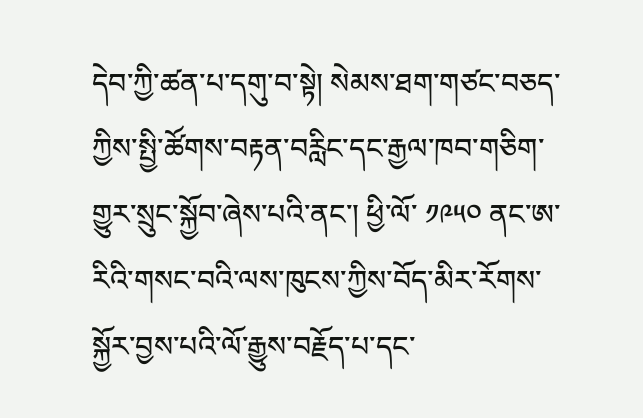དེབ་ཀྱི་ཚན་པ་དགུ་བ་སྟེ། སེམས་ཐག་གཙང་བཅད་ཀྱིས་སྤྱི་ཚོགས་བརྟན་བརླིང་དང་རྒྱལ་ཁབ་གཅིག་གྱུར་སྲུང་སྐྱོབ་ཞེས་པའི་ནང་། ཕྱི་ལོ་ ༡༩༥༠ ནང་ཨ་རིའི་གསང་བའི་ལས་ཁུངས་ཀྱིས་བོད་མིར་རོགས་སྐྱོར་བྱས་པའི་ལོ་རྒྱུས་བརྗོད་པ་དང་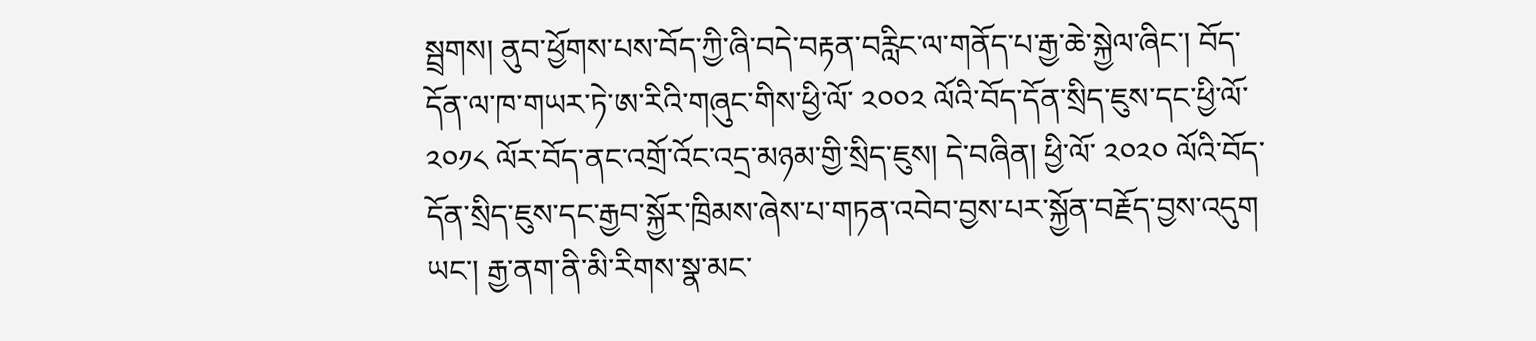སྦྲགས། ནུབ་ཕྱོགས་པས་བོད་ཀྱི་ཞི་བདེ་བརྟན་བརླིང་ལ་གནོད་པ་རྒྱ་ཆེ་སྐྱེལ་ཞིང་། བོད་དོན་ལ་ཁ་གཡར་ཏེ་ཨ་རིའི་གཞུང་གིས་ཕྱི་ལོ་ ༢༠༠༢ ལོའི་བོད་དོན་སྲིད་ཇུས་དང་ཕྱི་ལོ་ ༢༠༡༨ ལོར་བོད་ནང་འགྲོ་འོང་འདྲ་མཉམ་གྱི་སྲིད་ཇུས། དེ་བཞིན། ཕྱི་ལོ་ ༢༠༢༠ ལོའི་བོད་དོན་སྲིད་ཇུས་དང་རྒྱབ་སྐྱོར་ཁྲིམས་ཞེས་པ་གཏན་འབེབ་བྱས་པར་སྐྱོན་བརྗོད་བྱས་འདུག
ཡང་། རྒྱ་ནག་ནི་མི་རིགས་སྣ་མང་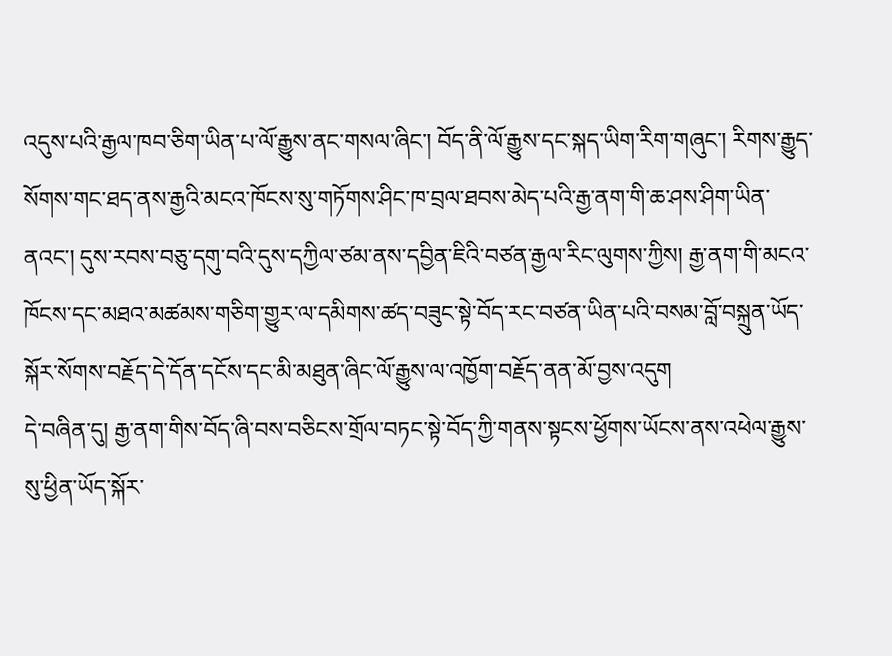འདུས་པའི་རྒྱལ་ཁབ་ཅིག་ཡིན་པ་ལོ་རྒྱུས་ནང་གསལ་ཞིང་། བོད་ནི་ལོ་རྒྱུས་དང་སྐད་ཡིག་རིག་གཞུང་། རིགས་རྒྱུད་སོགས་གང་ཐད་ནས་རྒྱའི་མངའ་ཁོངས་སུ་གཏོགས་ཤིང་ཁ་བྲལ་ཐབས་མེད་པའི་རྒྱ་ནག་གི་ཆ་ཤས་ཤིག་ཡིན་ནའང་། དུས་རབས་བཅུ་དགུ་བའི་དུས་དཀྱིལ་ཙམ་ནས་དབྱིན་ཇིའི་བཙན་རྒྱལ་རིང་ལུགས་ཀྱིས། རྒྱ་ནག་གི་མངའ་ཁོངས་དང་མཐའ་མཚམས་གཅིག་གྱུར་ལ་དམིགས་ཚད་བཟུང་སྟེ་བོད་རང་བཙན་ཡིན་པའི་བསམ་བློ་བསྐྲུན་ཡོད་སྐོར་སོགས་བརྗོད་དེ་དོན་དངོས་དང་མི་མཐུན་ཞིང་ལོ་རྒྱུས་ལ་འཁྱོག་བརྗོད་ནན་མོ་བྱས་འདུག
དེ་བཞིན་དུ། རྒྱ་ནག་གིས་བོད་ཞི་བས་བཅིངས་གྲོལ་བཏང་སྟེ་བོད་ཀྱི་གནས་སྟངས་ཕྱོགས་ཡོངས་ནས་འཕེལ་རྒྱུས་སུ་ཕྱིན་ཡོད་སྐོར་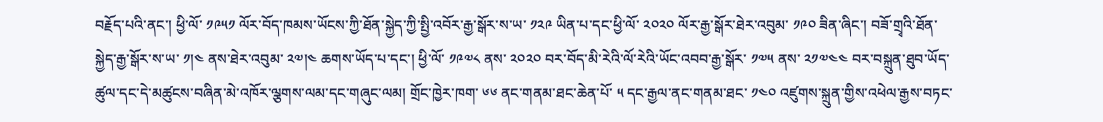བརྗོད་པའི་ནང་། ཕྱི་ལོ་ ༡༩༥༡ ལོར་བོད་ཁམས་ཡོངས་ཀྱི་ཐོན་སྐྱེད་ཀྱི་སྤྱི་འབོར་རྒྱ་སྒོར་ས་ཡ་ ༡༢༩ ཡིན་པ་དང་ཕྱི་ལོ་ ༢༠༢༠ ལོར་རྒྱ་སྒོར་ཐེར་འབུམ་ ༡༩༠ ཟིན་ཞིང་། བཟོ་གྲྭའི་ཐོན་སྐྱེད་རྒྱ་སྒོར་ས་ཡ་ ༡།༤ ནས་ཐེར་འབུམ་ ༢༧།༤ ཆགས་ཡོད་པ་དང་། ཕྱི་ལོ་ ༡༩༧༨ ནས་ ༢༠༢༠ བར་བོད་མི་རེའི་ལོ་རེའི་ཡོང་འབབ་རྒྱ་སྒོར་ ༡༧༥ ནས་ ༢༡༧༤༤ བར་བསྐྲུན་ཐུབ་ཡོད་ཚུལ་དང་དེ་མཚུངས་བཞིན་མེ་འཁོར་ལྕགས་ལམ་དང་གཞུང་ལམ། གྲོང་ཁྱེར་ཁག་ ༦༦ ནང་གནམ་ཐང་ཆེན་པོ་ ༥ དང་རྒྱལ་ནང་གནམ་ཐང་ ༡༤༠ འཛུགས་སྐྲུན་གྱིས་འཕེལ་རྒྱས་བཏང་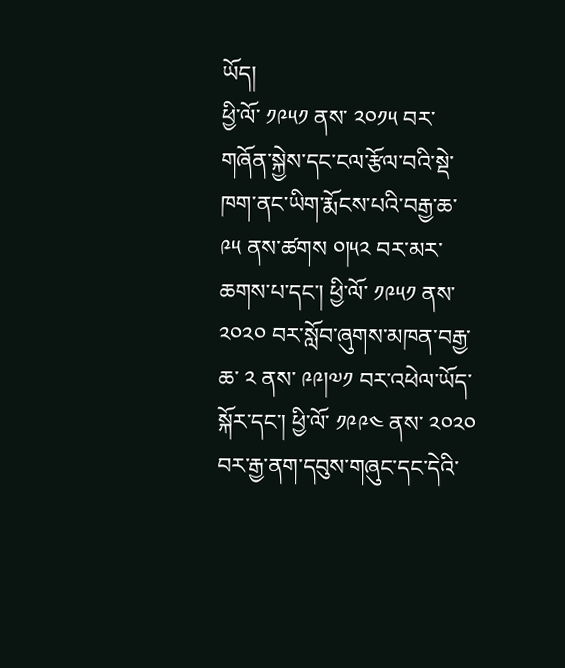ཡོད།
ཕྱི་ལོ་ ༡༩༥༡ ནས་ ༢༠༡༥ བར་གཞོན་སྐྱེས་དང་ངལ་རྩོལ་བའི་སྡེ་ཁག་ནང་ཡིག་རྨོངས་པའི་བརྒྱ་ཆ་ ༩༥ ནས་ཚགས ༠།༥༢ བར་མར་ཆགས་པ་དང་། ཕྱི་ལོ་ ༡༩༥༡ ནས་ ༢༠༢༠ བར་སློབ་ཞུགས་མཁན་བརྒྱ་ཆ་ ༢ ནས་ ༩༩།༧༡ བར་འཕེལ་ཡོད་སྐོར་དང་། ཕྱི་ལོ་ ༡༩༩༤ ནས་ ༢༠༢༠ བར་རྒྱ་ནག་དབུས་གཞུང་དང་དེའི་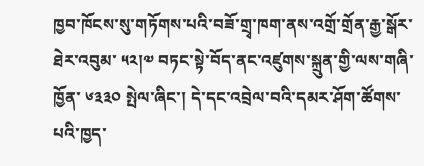ཁྱབ་ཁོངས་སུ་གཏོགས་པའི་བཟོ་གྲྭ་ཁག་ནས་འགྲོ་གྲོན་རྒྱ་སྒོར་ཐེར་འབུམ་ ༥༢།༧ བཏང་སྟེ་བོད་ནང་འཛུགས་སྐྲུན་གྱི་ལས་གཞི་ཁྱོན་ ༦༣༣༠ སྤེལ་ཞིང་། དེ་དང་འབྲེལ་བའི་དམར་ཤོག་ཚོགས་པའི་ཁྱད་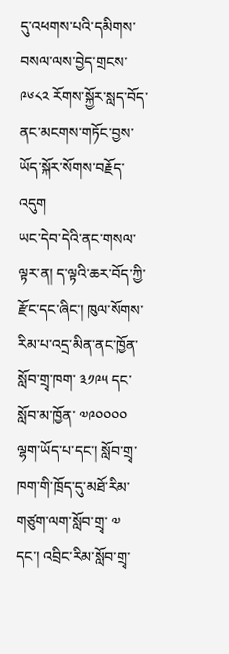དུ་འཕགས་པའི་དམིགས་བསལ་ལས་བྱེད་གྲངས་ ༩༦༨༢ རོགས་སྐྱོར་སླད་བོད་ནང་མངགས་གཏོང་བྱས་ཡོད་སྐོར་སོགས་བརྗོད་འདུག
ཡང་དེབ་དེའི་ནང་གསལ་ལྟར་ན། ད་ལྟའི་ཆར་བོད་ཀྱི་རྫོང་དང་ཞིང་། ཁུལ་སོགས་རིམ་པ་འདྲ་མིན་ནང་ཁྱོན་སློབ་གྲྭ་ཁག་ ༣༡༩༥ དང་སློབ་མ་ཁྱོན་ ༧༩༠༠༠༠ ལྷག་ཡོད་པ་དང་། སློབ་གྲྭ་ཁག་གི་ཁྲོད་དུ་མཐོ་རིམ་གཙུག་ལག་སློབ་གྲྭ་ ༧ དང་། འབྲིང་རིམ་སློབ་གྲྭ་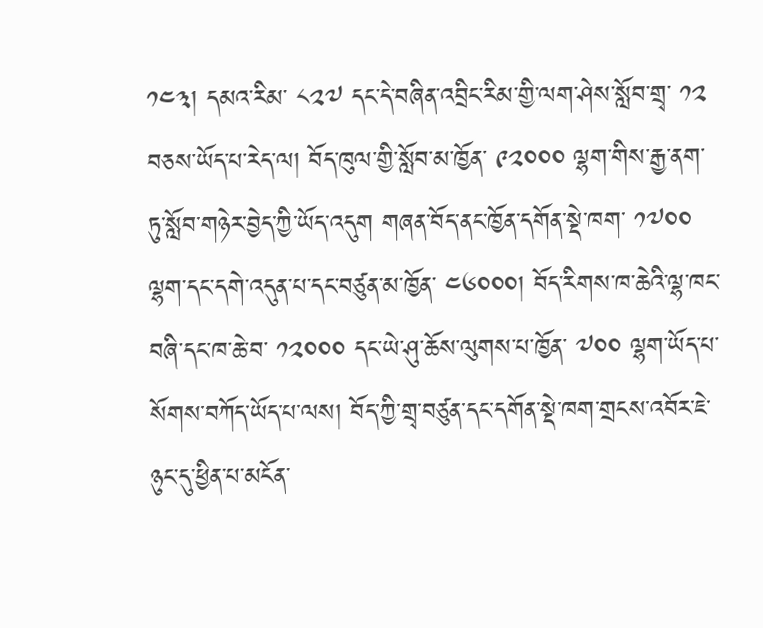༡༤༣། དམའ་རིམ་ ༨༢༧ དང་དེ་བཞིན་འབྲིང་རིམ་གྱི་ལག་ཤེས་སློབ་གྲྭ་ ༡༢ བཅས་ཡོད་པ་རེད་ལ། བོད་ཁུལ་གྱི་སློབ་མ་ཁྱོན་ ༩༢༠༠༠ ལྷག་གིས་རྒྱ་ནག་ཏུ་སློབ་གཉེར་བྱེད་ཀྱི་ཡོད་འདུག གཞན་བོད་ནང་ཁྱོན་དགོན་སྡེ་ཁག་ ༡༧༠༠ ལྷག་དང་དགེ་འདུན་པ་དང་བཙུན་མ་ཁྱོན་ ༤༦༠༠༠། བོད་རིགས་ཁ་ཆེའི་ལྷ་ཁང་བཞི་དང་ཁ་ཆེ་བ་ ༡༢༠༠༠ དང་ཡེ་ཤུ་ཆོས་ལུགས་པ་ཁྱོན་ ༧༠༠ ལྷག་ཡོད་པ་སོགས་བཀོད་ཡོད་པ་ལས། བོད་ཀྱི་གྲྭ་བཙུན་དང་དགོན་སྡེ་ཁག་གྲངས་འབོར་ཇེ་ཉུང་དུ་ཕྱིན་པ་མངོན་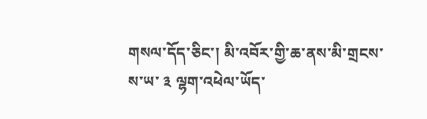གསལ་དོད་ཅིང་། མི་འབོར་གྱི་ཆ་ནས་མི་གྲངས་ས་ཡ་ ༣ ལྷག་འཕེལ་ཡོད་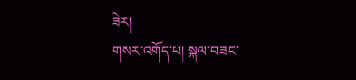ཟེར།
གསར་འགོད་པ། སྐལ་བཟང་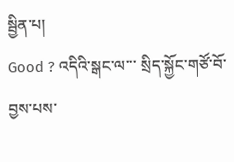སྦྱིན་པ།
Good ? འདིའི་སྒང་ལ་་་ སྲིད་སྐྱོང་གཙོ་བོ་བྱས་པས་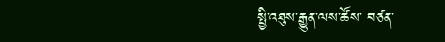སྤྱི་འཐུས་རྒྱུན་ལས་ཚོས་ བཙན་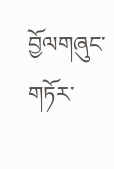བྱོལགཞུང་གཏོར་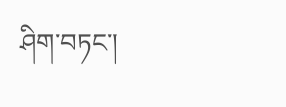ཤིག་བཏང་།